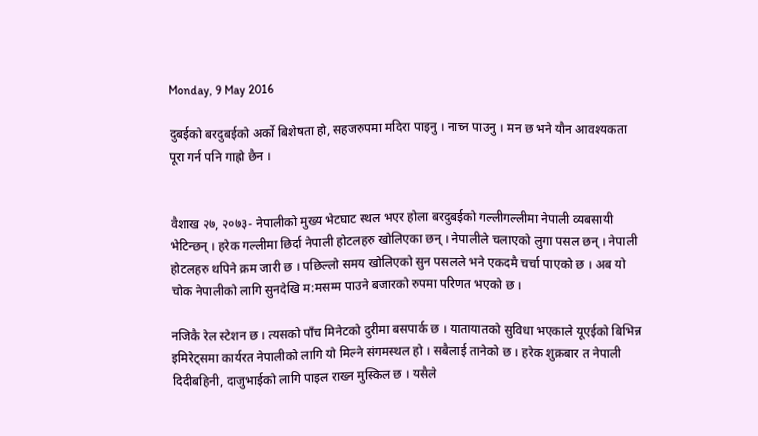Monday, 9 May 2016

दुबईको बरदुबईको अर्को बिशेषता हो, सहजरुपमा मदिरा पाइनु । नाच्न पाउनु । मन छ भने यौन आवश्यकता पूरा गर्न पनि गाह्रो छैन ।


वैशाख २७, २०७३- नेपालीको मुख्य भेटघाट स्थल भएर होला बरदुबईको गल्लीगल्लीमा नेपाली व्यबसायी भेटिन्छन् । हरेक गल्लीमा छिर्दा नेपाली होटलहरु खोलिएका छन् । नेपालीले चलाएको लुगा पसल छन् । नेपाली होटलहरु थपिने क्रम जारी छ । पछिल्लो समय खोलिएको सुन पसलले भने एकदमै चर्चा पाएको छ । अब यो चोक नेपालीको लागि सुनदेखि म:मसम्म पाउने बजारको रुपमा परिणत भएको छ ।

नजिकै रेल स्टेशन छ । त्यसको पाँच मिनेटको दुरीमा बसपार्क छ । यातायातको सुविधा भएकाले यूएईको बिभिन्न इमिरेट्समा कार्यरत नेपालीको लागि यो मिल्ने संगमस्थल हो । सबैलाई तानेको छ । हरेक शुक्रबार त नेपाली दिदीबहिनी, दाजुभाईको लागि पाइल राख्न मुस्किल छ । यसैले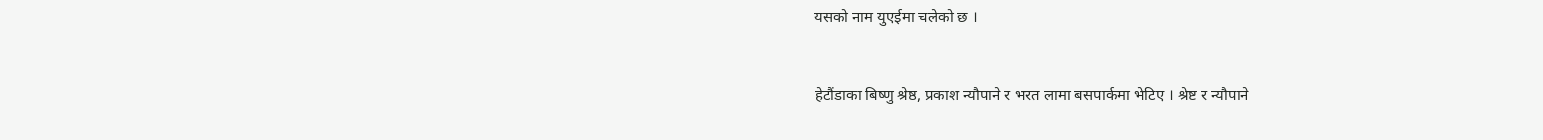यसको नाम युएईमा चलेको छ ।


हेटौंडाका बिष्णु श्रेष्ठ, प्रकाश न्यौपाने र भरत लामा बसपार्कमा भेटिए । श्रेष्ट र न्यौपाने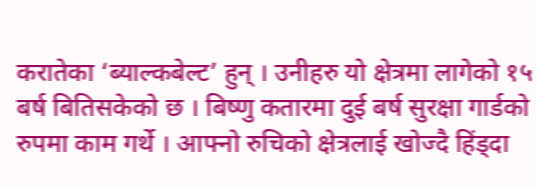करातेका ‘ब्याल्कबेल्ट’ हुन् । उनीहरु यो क्षेत्रमा लागेको १५ बर्ष बितिसकेको छ । बिष्णु कतारमा दुई बर्ष सुरक्षा गार्डको रुपमा काम गर्थे । आफ्नो रुचिको क्षेत्रलाई खोज्दै हिंड्दा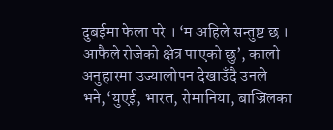दुबईमा फेला परे । ‘म अहिले सन्तुष्ट छ । आफैले रोजेको क्षेत्र पाएको छु’, कालो अनुहारमा उज्यालोपन देखाउँदै उनले भने,‘युएई, भारत, रोमानिया, बाज्रिलका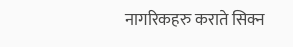नागरिकहरु कराते सिक्न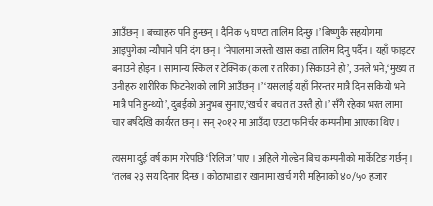आउँछन् । बच्चाहरु पनि हुन्छन् । दैनिक ५ घण्टा तालिम दिन्छु ।’ बिष्णुकै सहयोगमा आइपुगेका न्यौपाने पनि दंग छन् । ‘नेपालमा जस्तो खास कडा तालिम दिनु पर्दैन । यहाँ फाइटर बनाउने होइन । सामान्य स्किल र टेक्निक (कला र तरिका) सिकाउने हो’, उनले भने,‘मुख्य त उनीहरु शारीरिक फिटनेशको लागि आउँछन् ।’ ‘यसलाई यहाँ निरन्तर मात्रै दिन सकियो भने मात्रै पनि हुन्थ्यो’, दुबईको अनुभब सुनाए,‘खर्च र बचत त उस्तै हो ।’ सँगै रहेका भरत लामा चार बर्षदेखि कार्यरत छन् । सन् २०१२ मा आउँदा एउटा फनिर्चर कम्पनीमा आएका थिए ।

त्यसमा दुई वर्ष काम गरेपछि ‘रिलिज’ पाए । अहिले गोल्डेन बिच कम्पनीको मार्केटिङ गर्छन् । ‘तलब २३ सय दिनार दिन्छ । कोठाभाडा र खानामा खर्च गरी महिनाको ४०/५० हजार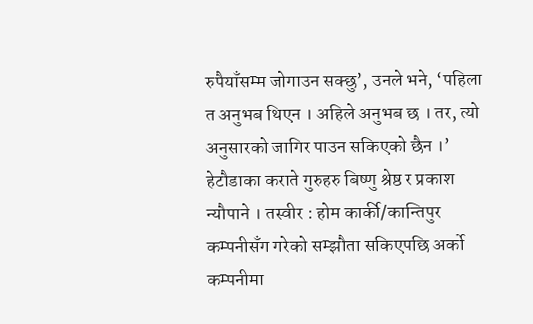रुपैयाँसम्म जोगाउन सक्छु’, उनले भने, ‘पहिला त अनुभब थिएन । अहिले अनुभब छ । तर, त्यो अनुसारको जागिर पाउन सकिएको छैन ।’ हेटौडाका कराते गुरुहरु बिष्णु श्रेष्ठ र प्रकाश न्यौपाने । तस्वीर : होम कार्की/कान्तिपुर कम्पनीसँग गरेको सम्झौता सकिएपछि अर्को कम्पनीमा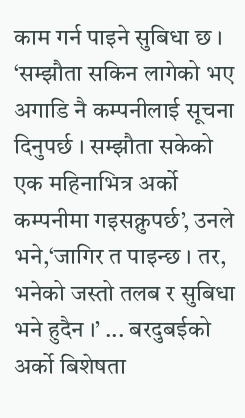काम गर्न पाइने सुबिधा छ । ‘सम्झौता सकिन लागेको भए अगाडि नै कम्पनीलाई सूचना दिनुपर्छ । सम्झौता सकेको एक महिनाभित्र अर्को कम्पनीमा गइसक्नुपर्छ’, उनले भने,‘जागिर त पाइन्छ । तर, भनेको जस्तो तलब र सुबिधा भने हुदैन ।’ ... बरदुबईको अर्को बिशेषता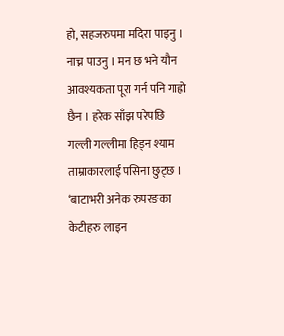हो, सहजरुपमा मदिरा पाइनु । नाच्न पाउनु । मन छ भने यौन आवश्यकता पूरा गर्न पनि गाह्रो छैन । हरेक साँझ परेपछि गल्ली गल्लीमा हिड्न श्याम ताम्राकारलाई पसिना छुट्छ । ‘बाटाभरी अनेक रुपरङका केटीहरु लाइन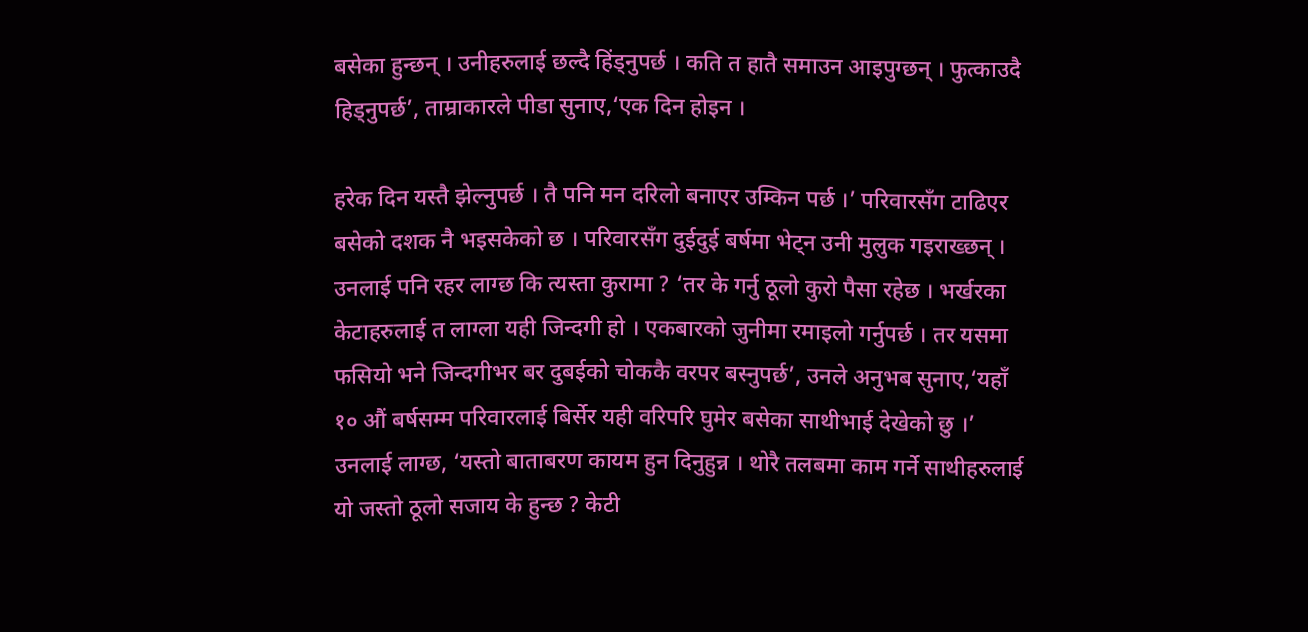बसेका हुन्छन् । उनीहरुलाई छल्दै हिंड्नुपर्छ । कति त हातै समाउन आइपुग्छन् । फुत्काउदै हिड्नुपर्छ’, ताम्राकारले पीडा सुनाए,‘एक दिन होइन ।

हरेक दिन यस्तै झेल्नुपर्छ । तै पनि मन दरिलो बनाएर उम्किन पर्छ ।’ परिवारसँग टाढिएर बसेको दशक नै भइसकेको छ । परिवारसँग दुईदुई बर्षमा भेट्न उनी मुलुक गइराख्छन् । उनलाई पनि रहर लाग्छ कि त्यस्ता कुरामा ? ‘तर के गर्नु ठूलो कुरो पैसा रहेछ । भर्खरका केटाहरुलाई त लाग्ला यही जिन्दगी हो । एकबारको जुनीमा रमाइलो गर्नुपर्छ । तर यसमा फसियो भने जिन्दगीभर बर दुबईको चोककै वरपर बस्नुपर्छ’, उनले अनुभब सुनाए,‘यहाँ १० औं बर्षसम्म परिवारलाई बिर्सेर यही वरिपरि घुमेर बसेका साथीभाई देखेको छु ।’ उनलाई लाग्छ, ‘यस्तो बाताबरण कायम हुन दिनुहुन्न । थोरै तलबमा काम गर्ने साथीहरुलाई यो जस्तो ठूलो सजाय के हुन्छ ? केटी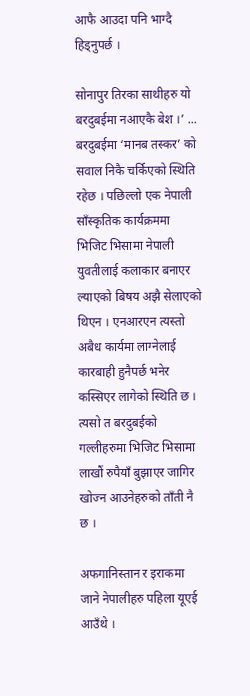आफै आउदा पनि भाग्दै हिड्नुपर्छ ।

सोनापुर तिरका साथीहरु यो बरदुबईमा नआएकै बेश ।’ ... बरदुबईमा ‘मानब तस्कर’ को सवाल निकै चर्किएको स्थिति रहेछ । पछिल्लो एक नेपाली साँस्कृतिक कार्यक्रममा भिजिट भिसामा नेपाली युवतीलाई कलाकार बनाएर ल्याएको बिषय अझै सेलाएको थिएन । एनआरएन त्यस्तो अबैध कार्यमा लाग्नेलाई कारबाही हुनैपर्छ भनेर कस्सिएर लागेको स्थिति छ । त्यसो त बरदुबईको गल्लीहरुमा भिजिट भिसामा लाखौं रुपैयाँ बुझाएर जागिर खोज्न आउनेहरुको ताँती नै छ ।

अफगानिस्तान र इराकमा जाने नेपालीहरु पहिला यूएई आउँथे ।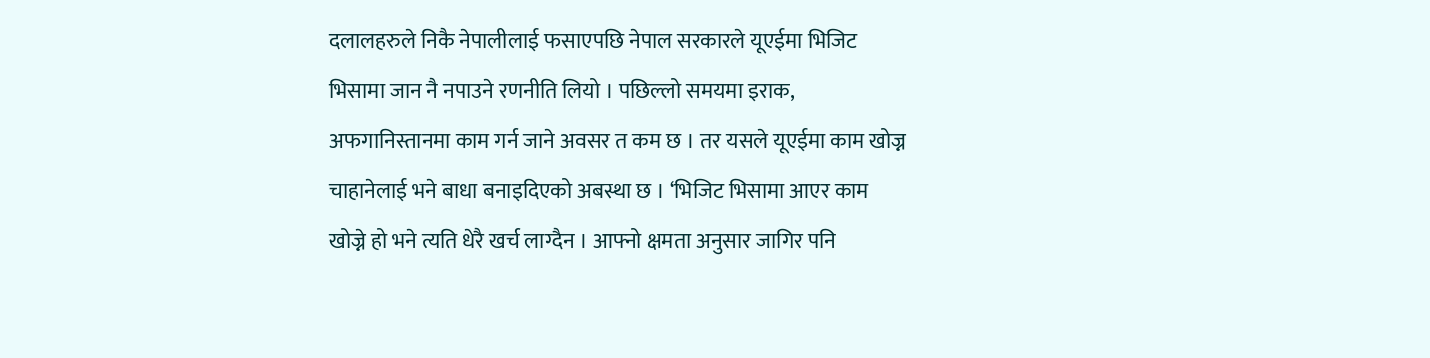दलालहरुले निकै नेपालीलाई फसाएपछि नेपाल सरकारले यूएईमा भिजिट भिसामा जान नै नपाउने रणनीति लियो । पछिल्लो समयमा इराक, अफगानिस्तानमा काम गर्न जाने अवसर त कम छ । तर यसले यूएईमा काम खोज्न चाहानेलाई भने बाधा बनाइदिएको अबस्था छ । ‘भिजिट भिसामा आएर काम खोज्ने हो भने त्यति धेरै खर्च लाग्दैन । आफ्नो क्षमता अनुसार जागिर पनि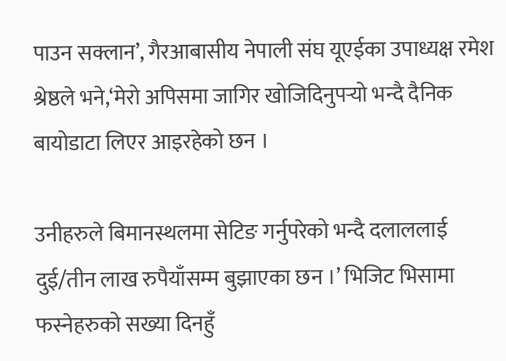पाउन सक्लान’, गैरआबासीय नेपाली संघ यूएईका उपाध्यक्ष रमेश श्रेष्ठले भने,‘मेरो अपिसमा जागिर खोजिदिनुपर्‍यो भन्दै दैनिक बायोडाटा लिएर आइरहेको छन ।

उनीहरुले बिमानस्थलमा सेटिङ गर्नुपरेको भन्दै दलाललाई दुई/तीन लाख रुपैयाँसम्म बुझाएका छन ।’ भिजिट भिसामा फस्नेहरुको सख्या दिनहुँ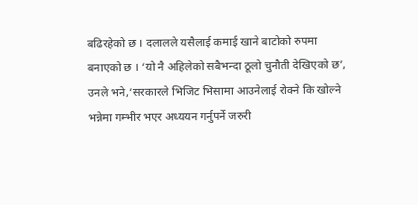बढिरहेको छ । दलालले यसैलाई कमाई खाने बाटोको रुपमा बनाएको छ । ‘यो नै अहिलेको सबैभन्दा ठूलो चुनौती देखिएको छ’, उनले भने,‘सरकारले भिजिट भिसामा आउनेलाई रोक्ने कि खोल्ने भन्नेमा गम्भीर भएर अध्ययन गर्नुपर्ने जरुरी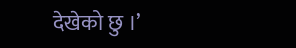देखेको छु ।’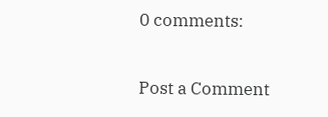0 comments:

Post a Comment